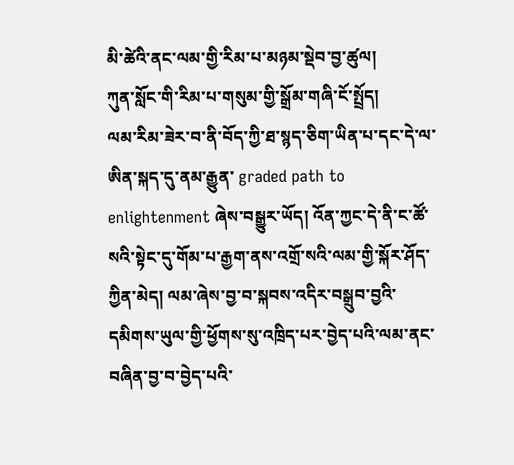མི་ཚེའི་ནང་ལམ་གྱི་རིམ་པ་མཉམ་སྡེབ་བྱ་ཚུལ།
ཀུན་སློང་གི་རིམ་པ་གསུམ་གྱི་སྒྲོམ་གཞི་ངོ་སྤྲོད།
ལམ་རིམ་ཟེར་བ་ནི་བོད་ཀྱི་ཐ་སྙད་ཅིག་ཡིན་པ་དང་དེ་ལ་ཨིན་སྐད་དུ་ནམ་རྒྱུན་ graded path to enlightenment ཞེས་བསྒྱུར་ཡོད། འོན་ཀྱང་དེ་ནི་ང་ཚོ་སའི་སྟེང་དུ་གོམ་པ་རྒྱག་ནས་འགྲོ་སའི་ལམ་གྱི་སྐོར་ཤོད་ཀྱིན་མེད། ལམ་ཞེས་བྱ་བ་སྐབས་འདིར་བསྒྲུབ་བྱའི་དམིགས་ཡུལ་གྱི་ཕྱོགས་སུ་འཁྲིད་པར་བྱེད་པའི་ལམ་ནང་བཞིན་བྱ་བ་བྱེད་པའི་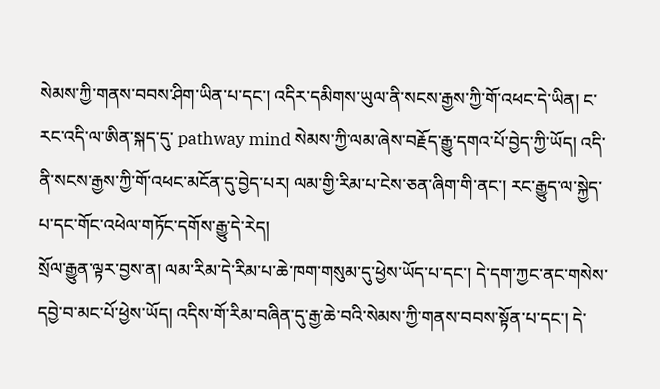སེམས་ཀྱི་གནས་བབས་ཤིག་ཡིན་པ་དང་། འདིར་དམིགས་ཡུལ་ནི་སངས་རྒྱས་ཀྱི་གོ་འཕང་དེ་ཡིན། ང་རང་འདི་ལ་ཨིན་སྐད་དུ་ pathway mind སེམས་ཀྱི་ལམ་ཞེས་བརྗོད་རྒྱུ་དགའ་པོ་བྱེད་ཀྱི་ཡོད། འདི་ནི་སངས་རྒྱས་ཀྱི་གོ་འཕང་མངོན་དུ་བྱེད་པར། ལམ་གྱི་རིམ་པ་ངེས་ཅན་ཞིག་གི་ནང་། རང་རྒྱུད་ལ་སྐྱེད་པ་དང་གོང་འཕེལ་གཏོང་དགོས་རྒྱུ་དེ་རེད།
སྲོལ་རྒྱུན་ལྟར་བྱས་ན། ལམ་རིམ་དེ་རིམ་པ་ཆེ་ཁག་གསུམ་དུ་ཕྱེས་ཡོད་པ་དང་། དེ་དག་ཀྱང་ནང་གསེས་དབྱེ་བ་མང་པོ་ཕྱེས་ཡོད། འདིས་གོ་རིམ་བཞིན་དུ་རྒྱ་ཆེ་བའི་སེམས་ཀྱི་གནས་བབས་སྟོན་པ་དང་། དེ་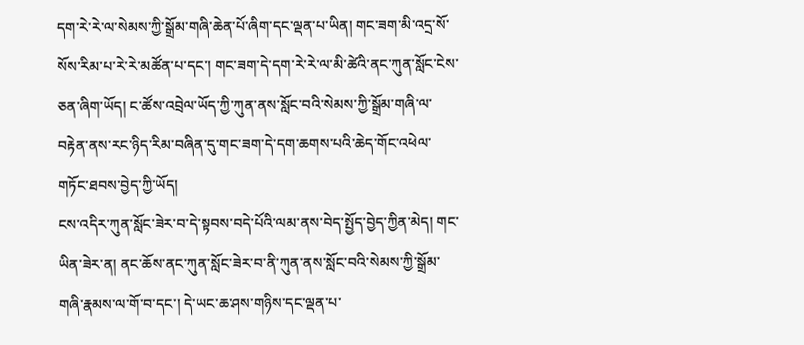དག་རེ་རེ་ལ་སེམས་ཀྱི་སྒྲོམ་གཞི་ཆེན་པོ་ཞིག་དང་ལྡན་པ་ཡིན། གང་ཟག་མི་འདྲ་སོ་སོས་རིམ་པ་རེ་རེ་མཚོན་པ་དང་། གང་ཟག་དེ་དག་རེ་རེ་ལ་མི་ཚེའི་ནང་ཀུན་སློང་ངེས་ཅན་ཞིག་ཡོད། ང་ཚོས་འབྲེལ་ཡོད་ཀྱི་ཀུན་ནས་སློང་བའི་སེམས་ཀྱི་སྒྲོམ་གཞི་ལ་བརྟེན་ནས་རང་ཉིད་རིམ་བཞིན་དུ་གང་ཟག་དེ་དག་ཆགས་པའི་ཆེད་གོང་འཕེལ་གཏོང་ཐབས་བྱེད་ཀྱི་ཡོད།
ངས་འདིར་ཀུན་སློང་ཟེར་བ་དེ་སྟབས་བདེ་པོའི་ལམ་ནས་བེད་སྤྱོད་བྱེད་ཀྱིན་མེད། གང་ཡིན་ཟེར་ན། ནང་ཆོས་ནང་ཀུན་སློང་ཟེར་བ་ནི་ཀུན་ནས་སློང་བའི་སེམས་ཀྱི་སྒྲོམ་གཞི་རྣམས་ལ་གོ་བ་དང་། དེ་ཡང་ཆ་ཤས་གཉིས་དང་ལྡན་པ་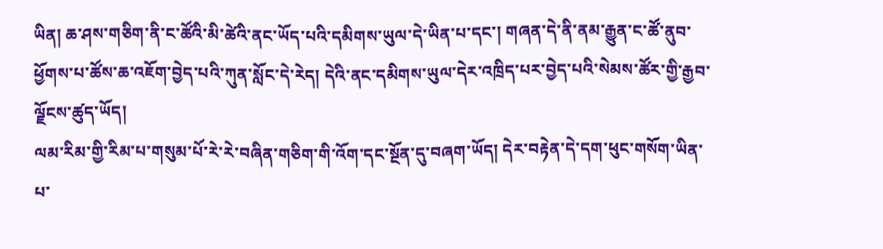ཡིན། ཆ་ཤས་གཅིག་ནི་ང་ཚོའི་མི་ཚེའི་ནང་ཡོད་པའི་དམིགས་ཡུལ་དེ་ཡིན་པ་དང་། གཞན་དེ་ནི་ནམ་རྒྱུན་ང་ཚོ་ནུབ་ཕྱོགས་པ་ཚོས་ཆ་འཇོག་བྱེད་པའི་ཀུན་སློང་དེ་རེད། དེའི་ནང་དམིགས་ཡུལ་དེར་འཁྲིད་པར་བྱེད་པའི་སེམས་ཚོར་གྱི་རྒྱབ་ལྗོངས་ཚུད་ཡོད།
ལམ་རིམ་གྱི་རིམ་པ་གསུམ་པོ་རེ་རེ་བཞིན་གཅིག་གི་འོག་དང་སྔོན་དུ་བཞག་ཡོད། དེར་བརྟེན་དེ་དག་ཕུང་གསོག་ཡིན་པ་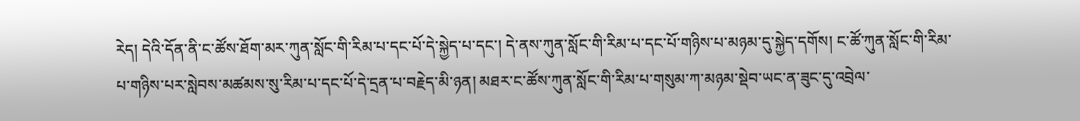རེད། དེའི་དོན་ནི་ང་ཚོས་ཐོག་མར་ཀུན་སློང་གི་རིམ་པ་དང་པོ་དེ་སྐྱེད་པ་དང་། དེ་ནས་ཀུན་སློང་གི་རིམ་པ་དང་པོ་གཉིས་པ་མཉམ་དུ་སྐྱེད་དགོས། ང་ཚོ་ཀུན་སློང་གི་རིམ་པ་གཉིས་པར་སླེབས་མཚམས་སུ་རིམ་པ་དང་པོ་དེ་དྲན་པ་བརྗེད་མི་ཉན། མཐར་ང་ཚོས་ཀུན་སློང་གི་རིམ་པ་གསུམ་ཀ་མཉམ་སྡེབ་ཡང་ན་ཟུང་དུ་འབྲེལ་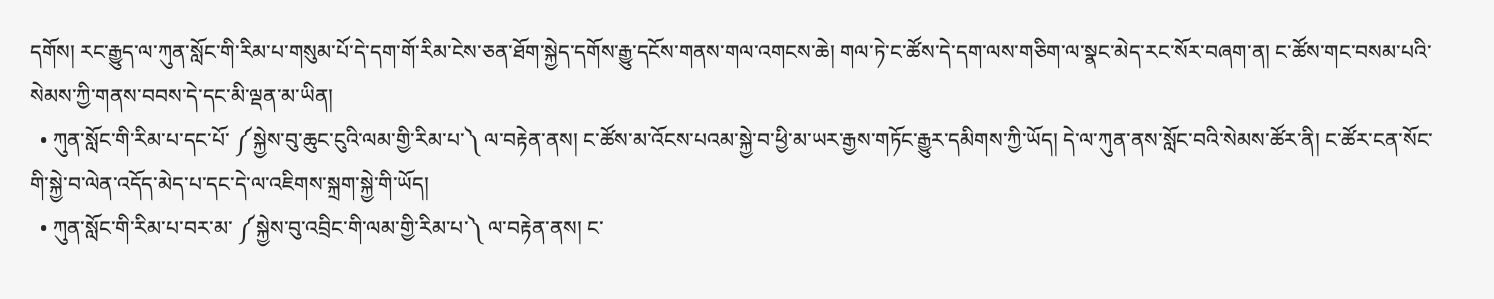དགོས། རང་རྒྱུད་ལ་ཀུན་སློང་གི་རིམ་པ་གསུམ་པོ་དེ་དག་གོ་རིམ་ངེས་ཅན་ཐོག་སྐྱེད་དགོས་རྒྱུ་དངོས་གནས་གལ་འགངས་ཆེ། གལ་ཏེ་ང་ཚོས་དེ་དག་ལས་གཅིག་ལ་སྣང་མེད་རང་སོར་བཞག་ན། ང་ཚོས་གང་བསམ་པའི་སེམས་ཀྱི་གནས་བབས་དེ་དང་མི་ལྡན་མ་ཡིན།
  • ཀུན་སློང་གི་རིམ་པ་དང་པོ་ ༼སྐྱེས་བུ་ཆུང་ངུའི་ལམ་གྱི་རིམ་པ་༽ ལ་བརྟེན་ནས། ང་ཚོས་མ་འོངས་པའམ་སྐྱེ་བ་ཕྱི་མ་ཡར་རྒྱས་གཏོང་རྒྱུར་དམིགས་ཀྱི་ཡོད། དེ་ལ་ཀུན་ནས་སློང་བའི་སེམས་ཚོར་ནི། ང་ཚོར་ངན་སོང་གི་སྐྱེ་བ་ལེན་འདོད་མེད་པ་དང་དེ་ལ་འཇིགས་སྐྲག་སྐྱེ་གི་ཡོད།
  • ཀུན་སློང་གི་རིམ་པ་བར་མ་ ༼སྐྱེས་བུ་འབྲིང་གི་ལམ་གྱི་རིམ་པ་༽ ལ་བརྟེན་ནས། ང་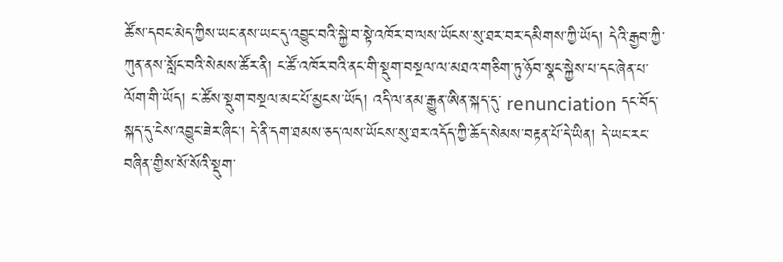ཚོས་དབང་མེད་ཀྱིས་ཡང་ནས་ཡང་དུ་འབྱུང་བའི་སྐྱེ་བ་སྟེ་འཁོར་བ་ལས་ཡོངས་སུ་ཐར་བར་དམིགས་ཀྱི་ཡོད། དེའི་རྒྱབ་ཀྱི་ཀུན་ནས་སློང་བའི་སེམས་ཚོར་ནི། ང་ཚོ་འཁོར་བའི་ནང་གི་སྡུག་བསྔལ་ལ་མཐའ་གཅིག་ཏུ་ཉོབ་སྣང་སྐྱེས་པ་དང་ཞེན་པ་ལོག་གི་ཡོད། ང་ཚོས་སྡུག་བསྔལ་མང་པོ་མྱངས་ཡོད། འདི་ལ་ནམ་རྒྱུན་ཨིན་སྐད་དུ་ renunciation དང་བོད་སྐད་དུ་ངེས་འབྱུང་ཟེར་ཞིང་། དེ་ནི་དག་ཐམས་ཅད་ལས་ཡོངས་སུ་ཐར་འདོད་ཀྱི་ཆོད་སེམས་བརྟན་པོ་དེ་ཡིན། དེ་ཡང་རང་བཞིན་གྱིས་སོ་སོའི་སྡུག་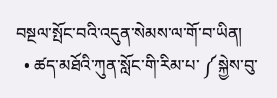བསྔལ་སྤོང་བའི་འདུན་སེམས་ལ་གོ་བ་ཡིན།
  • ཚད་མཐོའི་ཀུན་སློང་གི་རིམ་པ་ ༼སྐྱེས་བུ་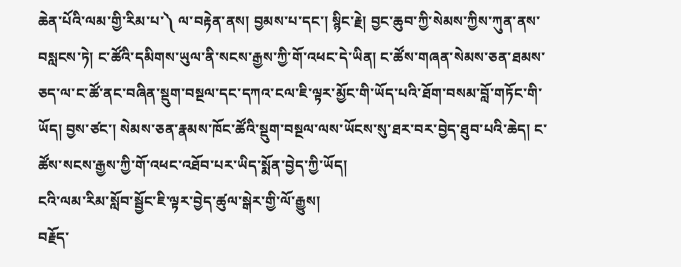ཆེན་པོའི་ལམ་གྱི་རིམ་པ་༽ ལ་བརྟེན་ནས། བྱམས་པ་དང་། སྙིང་རྗེ། བྱང་ཆུབ་ཀྱི་སེམས་ཀྱིས་ཀུན་ནས་བསླངས་ཏེ། ང་ཚོའི་དམིགས་ཡུལ་ནི་སངས་རྒྱས་ཀྱི་གོ་འཕང་དེ་ཡིན། ང་ཚོས་གཞན་སེམས་ཅན་ཐམས་ཅད་ལ་ང་ཚོ་ནང་བཞིན་སྡུག་བསྔལ་དང་དཀའ་ངལ་ཇི་ལྟར་མྱོང་གི་ཡོད་པའི་ཐོག་བསམ་བློ་གཏོང་གི་ཡོད། བྱས་ཙང་། སེམས་ཅན་རྣམས་ཁོང་ཚོའི་སྡུག་བསྔལ་ལས་ཡོངས་སུ་ཐར་བར་བྱེད་ཐུབ་པའི་ཆེད། ང་ཚོས་སངས་རྒྱས་ཀྱི་གོ་འཕང་འཐོབ་པར་ཡིད་སྨོན་བྱེད་ཀྱི་ཡོད།
ངའི་ལམ་རིམ་སློབ་སྦྱོང་ཇི་ལྟར་བྱེད་ཚུལ་སྒེར་གྱི་ལོ་རྒྱུས།
བརྗོད་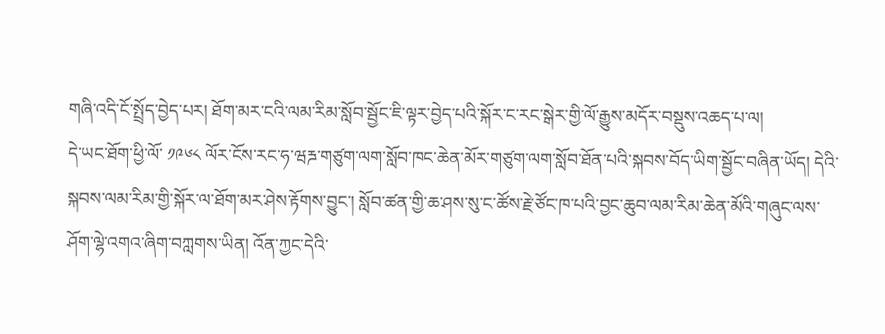གཞི་འདི་ངོ་སྤྲོད་བྱེད་པར། ཐོག་མར་ངའི་ལམ་རིམ་སློབ་སྦྱོང་ཇི་ལྟར་བྱེད་པའི་སྐོར་ང་རང་སྒེར་གྱི་ལོ་རྒྱུས་མདོར་བསྡུས་འཆད་པ་ལ།
དེ་ཡང་ཐོག་ཕྱི་ལོ་ ༡༩༦༨ ལོར་ངོས་རང་ཧ་ཝརྜ་གཙུག་ལག་སློབ་ཁང་ཆེན་མོར་གཙུག་ལག་སློབ་ཐོན་པའི་སྐབས་བོད་ཡིག་སྦྱོང་བཞིན་ཡོད། དེའི་སྐབས་ལམ་རིམ་གྱི་སྐོར་ལ་ཐོག་མར་ཤེས་རྟོགས་བྱུང་། སློབ་ཚན་གྱི་ཆ་ཤས་སུ་ང་ཚོས་རྗེ་ཙོང་ཁ་པའི་བྱང་ཆུབ་ལམ་རིམ་ཆེན་མོའི་གཞུང་ལས་ཤོག་ལྷེ་འགའ་ཞིག་བཀླགས་ཡིན། འོན་ཀྱང་དེའི་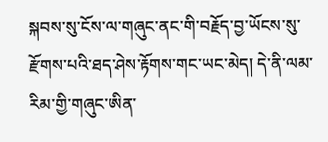སྐབས་སུ་ངོས་ལ་གཞུང་ནང་གི་བརྗོད་བྱ་ཡོངས་སུ་རྫོགས་པའི་ཐད་ཤེས་རྟོགས་གང་ཡང་མེད། དེ་ནི་ལམ་རིམ་གྱི་གཞུང་ཨིན་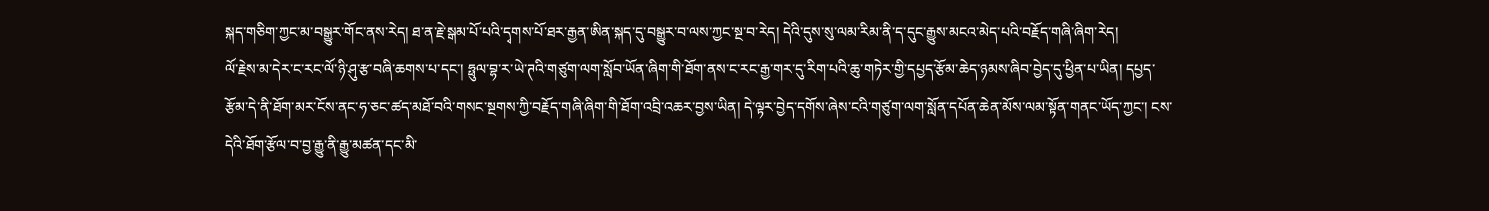སྐད་གཅིག་ཀྱང་མ་བསྒྱུར་གོང་ནས་རེད། ཐ་ན་རྗེ་སྒམ་པོ་པའི་དྭགས་པོ་ཐར་རྒྱན་ཨིན་སྐད་དུ་བསྒྱུར་བ་ལས་ཀྱང་སྔ་བ་རེད། དེའི་དུས་སུ་ལམ་རིམ་ནི་ད་དུང་རྒྱུས་མངའ་མེད་པའི་བརྗོད་གཞི་ཞིག་རེད།
ལོ་རྗེས་མ་དེར་ང་རང་ལོ་ཉི་ཤུ་རྩ་བཞི་ཆགས་པ་དང་། ཧྥུལ་བྷ་ར་ཡེ་ཊའི་གཙུག་ལག་སློབ་ཡོན་ཞིག་གི་ཐོག་ནས་ང་རང་རྒྱ་གར་དུ་རིག་པའི་ཆུ་གཏེར་གྱི་དཔྱད་རྩོམ་ཆེད་ཉམས་ཞིབ་བྱེད་དུ་ཕྱིན་པ་ཡིན། དཔྱད་རྩོམ་དེ་ནི་ཐོག་མར་ངོས་ནང་ཧ་ཅང་ཚད་མཐོ་བའི་གསང་སྔགས་ཀྱི་བརྗོད་གཞི་ཞིག་གི་ཐོག་འབྲི་འཆར་བྱས་ཡིན། དེ་ལྟར་བྱེད་དགོས་ཞེས་ངའི་གཙུག་ལག་སློན་དཔོན་ཆེན་མོས་ལམ་སྟོན་གནང་ཡོད་ཀྱང་། ངས་དེའི་ཐོག་རྩོལ་བ་བྱ་རྒྱུ་ནི་རྒྱུ་མཚན་དང་མི་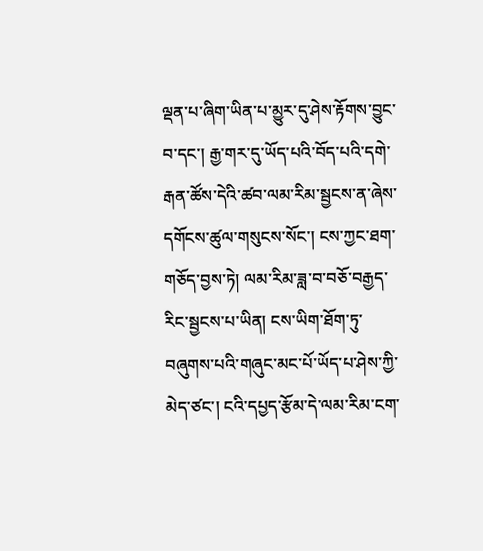ལྡན་པ་ཞིག་ཡིན་པ་མྱུར་དུ་ཤེས་རྟོགས་བྱུང་བ་དང་། རྒྱ་གར་དུ་ཡོད་པའི་བོད་པའི་དགེ་རྒན་ཚོས་དེའི་ཚབ་ལམ་རིམ་སྦྱངས་ན་ཞེས་དགོངས་ཚུལ་གསུངས་སོང་། ངས་ཀྱང་ཐག་གཅོད་བྱས་ཏེ། ལམ་རིམ་ཟླ་བ་བཅོ་བརྒྱད་རིང་སྦྱངས་པ་ཡིན། ངས་ཡིག་ཐོག་ཏུ་བཞུགས་པའི་གཞུང་མང་པོ་ཡོད་པ་ཤེས་ཀྱི་མེད་ཙང་། ངའི་དཔྱད་རྩོམ་དེ་ལམ་རིམ་ངག་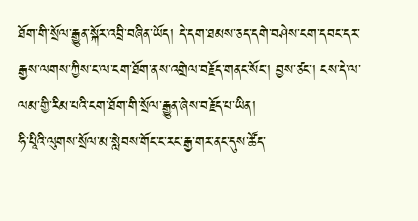ཐོག་གི་སྲོལ་རྒྱུན་སྐོར་འབྲི་བཞིན་ཡོད། དེ་དག་ཐམས་ཅད་དགེ་བཤེས་ངག་དབང་དར་རྒྱས་ལགས་ཀྱིས་ང་ལ་ངག་ཐོག་ནས་འགྲེལ་བརྗོད་གནང་སོང་། བྱས་ཙང་། ངས་དེ་ལ་ལམ་གྱི་རིམ་པའི་ངག་ཐོག་གི་སྲོལ་རྒྱུན་ཞེས་བརྗོད་པ་ཡིན།
ཧི་པཱིའི་ལུགས་སྲོལ་མ་སླེབས་གོང་ང་རང་རྒྱ་གར་ནང་དུས་ཚོད་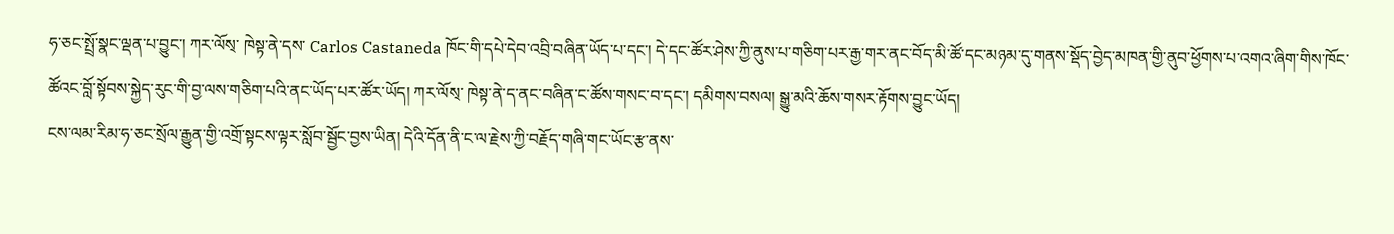ཧ་ཅང་སྤྲོ་སྣང་ལྡན་པ་བྱུང་། ཀར་ལོས྄་ ཁེསྟ་ནེ་དས་ Carlos Castaneda ཁོང་གི་དཔེ་དེབ་འབྲི་བཞིན་ཡོད་པ་དང་། དེ་དང་ཚོར་ཤེས་ཀྱི་ནུས་པ་གཅིག་པར་རྒྱ་གར་ནང་བོད་མི་ཚོ་དང་མཉམ་དུ་གནས་སྡོད་བྱེད་མཁན་གྱི་ནུབ་ཕྱོགས་པ་འགའ་ཞིག་གིས་ཁོང་ཚོའང་བློ་སྟོབས་སྐྱེད་རུང་གི་བྱ་ལས་གཅིག་པའི་ནང་ཡོད་པར་ཚོར་ཡོད། ཀར་ལོས྄་ ཁེསྟ་ནེ་ད་ནང་བཞིན་ང་ཚོས་གསང་བ་དང་། དམིགས་བསལ། སྒྱུ་མའི་ཆོས་གསར་རྟོགས་བྱུང་ཡོད།
ངས་ལམ་རིམ་ཧ་ཅང་སྲོལ་རྒྱུན་གྱི་འགྲོ་སྟངས་ལྟར་སློབ་སྦྱོང་བྱས་ཡིན། དེའི་དོན་ནི་ང་ལ་རྗེས་ཀྱི་བརྗོད་གཞི་གང་ཡོང་རྩ་ནས་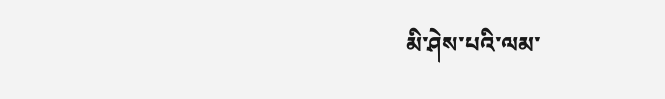མི་ཤེས་པའི་ལམ་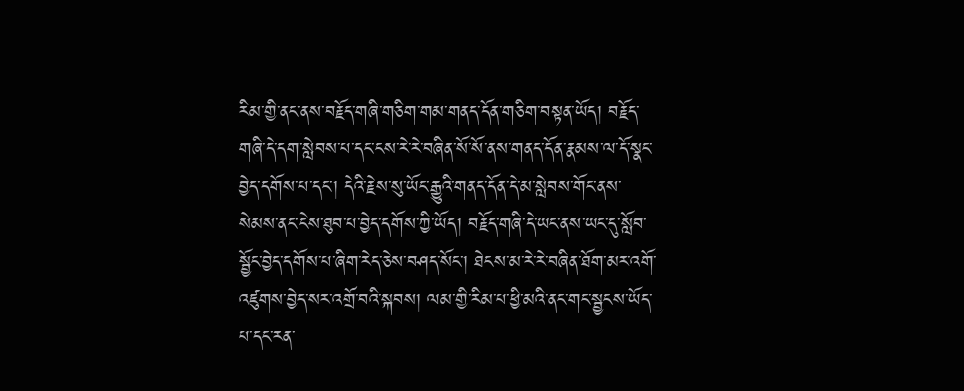རིམ་གྱི་ནང་ནས་བརྗོད་གཞི་གཅིག་གམ་གནད་དོན་གཅིག་བསྟན་ཡོད། བརྗོད་གཞི་དེ་དག་སླེབས་པ་དང་ངས་རེ་རེ་བཞིན་སོ་སོ་ནས་གནད་དོན་རྣམས་ལ་དོ་སྣང་བྱེད་དགོས་པ་དང་། དེའི་རྗེས་སུ་ཡོང་རྒྱུའི་གནད་དོན་དེ་མ་སླེབས་གོང་ནས་སེམས་ནང་ངེས་ཐུབ་པ་བྱེད་དགོས་ཀྱི་ཡོད། བརྗོད་གཞི་དེ་ཡང་ནས་ཡང་དུ་སློབ་སྦྱོང་བྱེད་དགོས་པ་ཞིག་རེད་ཅེས་བཤད་སོང་། ཐེངས་མ་རེ་རེ་བཞིན་ཐོག་མར་འགོ་འཛུགས་བྱེད་སར་འགྲོ་བའི་སྐབས། ལམ་གྱི་རིམ་པ་ཕྱི་མའི་ནང་གང་སྦྱངས་ཡོད་པ་དང་རན་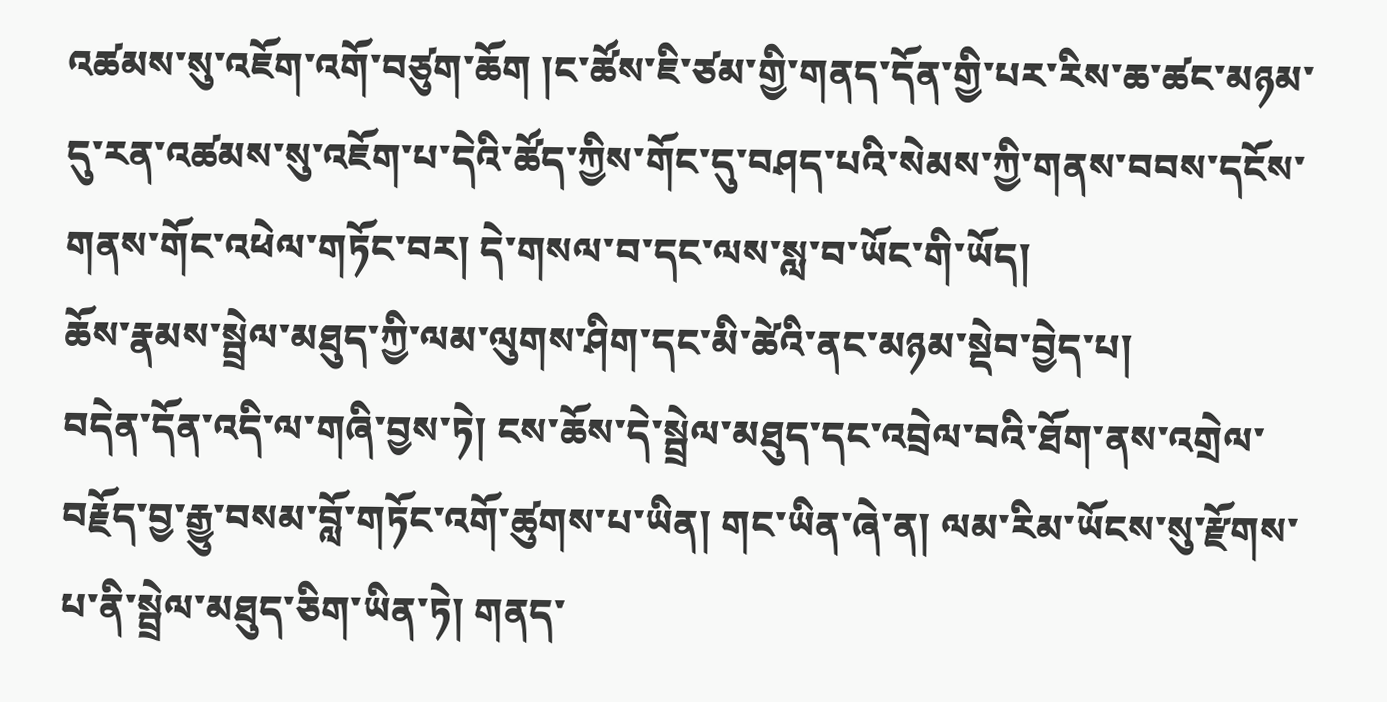འཚམས་སུ་འཇོག་འགོ་བཙུག་ཆོག །ང་ཚོས་ཇི་ཙམ་གྱི་གནད་དོན་གྱི་པར་རིས་ཆ་ཚང་མཉམ་དུ་རན་འཚམས་སུ་འཇོག་པ་དེའི་ཚོད་ཀྱིས་གོང་དུ་བཤད་པའི་སེམས་ཀྱི་གནས་བབས་དངོས་གནས་གོང་འཕེལ་གཏོང་བར། དེ་གསལ་བ་དང་ལས་སླ་བ་ཡོང་གི་ཡོད།
ཆོས་རྣམས་སྦྲེལ་མཐུད་ཀྱི་ལམ་ལུགས་ཤིག་དང་མི་ཚེའི་ནང་མཉམ་སྡེབ་བྱེད་པ།
བདེན་དོན་འདི་ལ་གཞི་བྱས་ཏེ། ངས་ཆོས་དེ་སྦྲེལ་མཐུད་དང་འབྲེལ་བའི་ཐོག་ནས་འགྲེལ་བརྗོད་བྱ་རྒྱུ་བསམ་བློ་གཏོང་འགོ་ཚུགས་པ་ཡིན། གང་ཡིན་ཞེ་ན། ལམ་རིམ་ཡོངས་སུ་རྫོགས་པ་ནི་སྦྲེལ་མཐུད་ཅིག་ཡིན་ཏེ། གནད་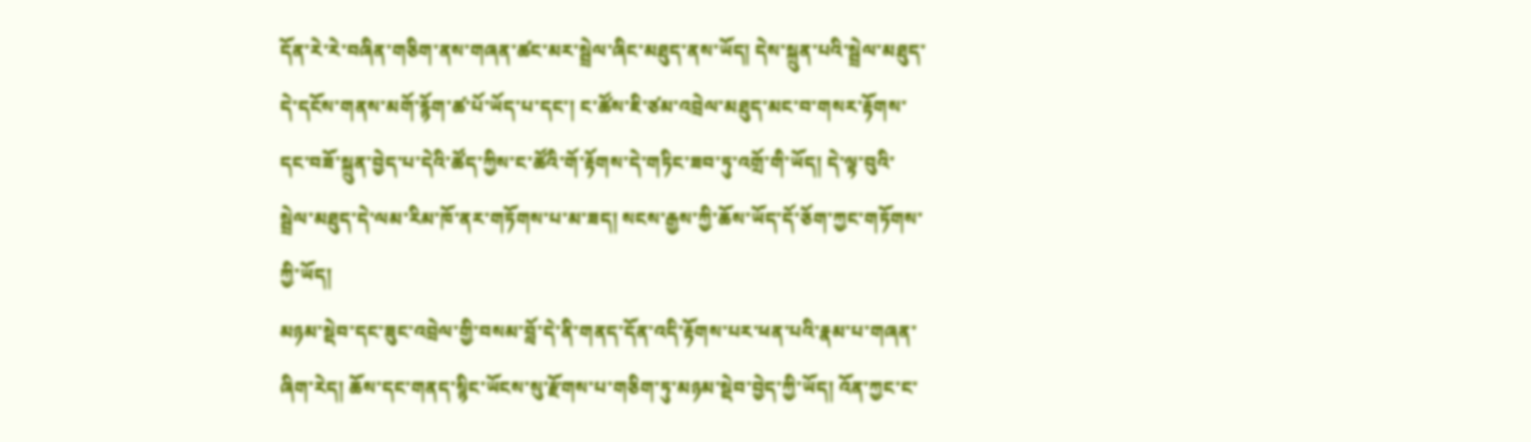དོན་རེ་རེ་བཞིན་གཅིག་ནས་གཞན་ཚང་མར་སྦྲེལ་ཞིང་མཐུད་ནས་ཡོད། དེས་སྐྲུན་པའི་སྦྲེལ་མཐུད་དེ་དངོས་གནས་མགོ་རྙོག་ཚ་པོ་ཡོད་པ་དང་། ང་ཚོས་ཇི་ཙམ་འབྲེལ་མཐུད་མང་བ་གསར་རྟོགས་དང་བཟོ་སྐྲུན་བྱེད་པ་དེའི་ཚོད་ཀྱིས་ང་ཚོའི་གོ་རྟོགས་དེ་གཏིང་ཟབ་ཏུ་འགྲོ་གི་ཡོད། དེ་ལྟ་བུའི་སྦྲེལ་མཐུད་དེ་ལམ་རིམ་ཁོ་ནར་གཏོགས་པ་མ་ཟད། སངས་རྒྱས་ཀྱི་ཆོས་ཡོད་དོ་ཅོག་ཀྱང་གཏོགས་ཀྱི་ཡོད།
མཉམ་སྡེབ་དང་ཟུང་འབྲེལ་གྱི་བསམ་བློ་དེ་ནི་གནད་དོན་འདི་རྟོགས་པར་ཕན་པའི་རྣམ་པ་གཞན་ཞིག་རེད། ཆོས་དང་གནད་སྙིང་ཡོངས་སུ་རྫོགས་པ་གཅིག་ཏུ་མཉམ་སྡེབ་བྱེད་ཀྱི་ཡོད། འོན་ཀྱང་ང་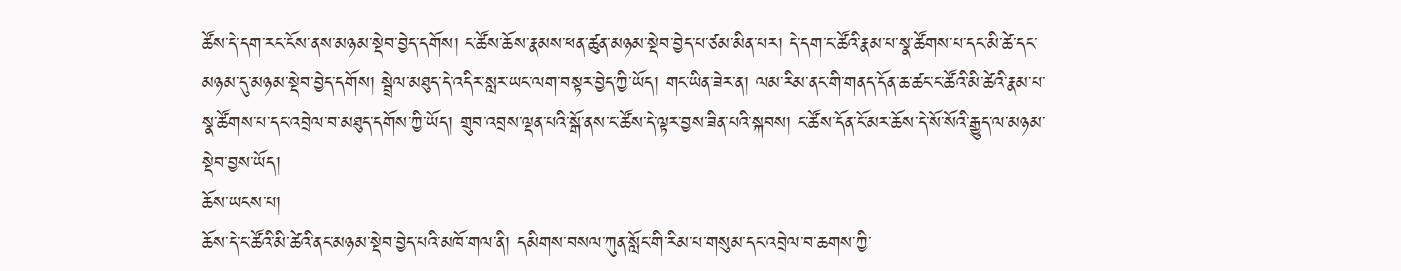ཚོས་དེ་དག་རང་ངོས་ནས་མཉམ་སྡེབ་བྱེད་དགོས། ང་ཚོས་ཆོས་རྣམས་ཕན་ཚུན་མཉམ་སྡེབ་བྱེད་པ་ཙམ་མིན་པར། དེ་དག་ང་ཚོའི་རྣམ་པ་སྣ་ཚོགས་པ་དང་མི་ཚེ་དང་མཉམ་དུ་མཉམ་སྡེབ་བྱེད་དགོས། སྦྲེལ་མཐུད་དེ་འདིར་སླར་ཡང་ལག་བསྟར་བྱེད་ཀྱི་ཡོད། གང་ཡིན་ཟེར་ན། ལམ་རིམ་ནང་གི་གནད་དོན་ཆ་ཚང་ང་ཚོའི་མི་ཚེའི་རྣམ་པ་སྣ་ཚོགས་པ་དང་འབྲེལ་བ་མཐུད་དགོས་ཀྱི་ཡོད། གྲུབ་འབྲས་ལྡན་པའི་སྒོ་ནས་ང་ཚོས་དེ་ལྟར་བྱས་ཟིན་པའི་སྐབས། ང་ཚོས་དོན་ངོ་མར་ཆོས་དེ་སོ་སོའི་རྒྱུད་ལ་མཉམ་སྡེབ་བྱས་ཡོད།
ཆོས་ཡངས་པ།
ཆོས་དེ་ང་ཚོའི་མི་ཚེའི་ནང་མཉམ་སྡེབ་བྱེད་པའི་མཁོ་གལ་ནི། དམིགས་བསལ་ཀུན་སློང་གི་རིམ་པ་གསུམ་དང་འབྲེལ་བ་ཆགས་ཀྱི་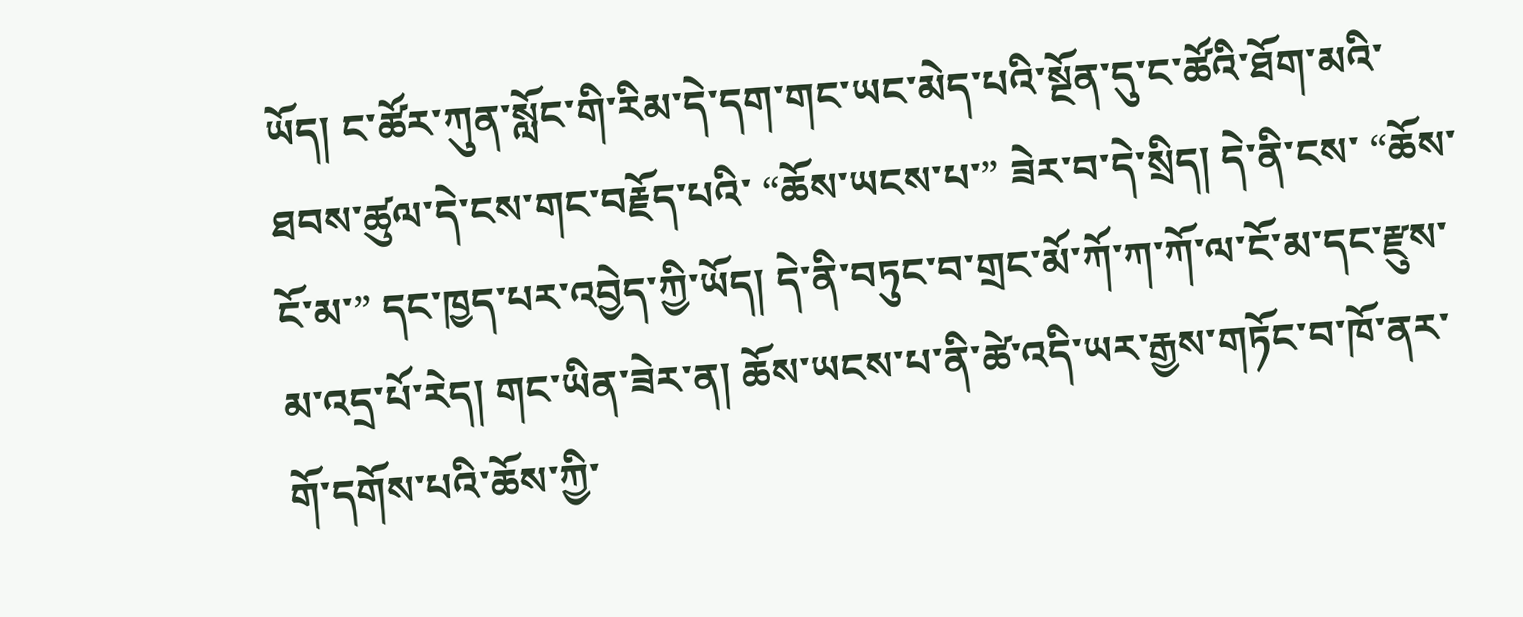ཡོད། ང་ཚོར་ཀུན་སློང་གི་རིམ་དེ་དག་གང་ཡང་མེད་པའི་སྔོན་དུ་ང་ཚོའི་ཐོག་མའི་ཐབས་ཚུལ་དེ་ངས་གང་བརྗོད་པའི་ “ཆོས་ཡངས་པ་” ཟེར་བ་དེ་སྲིད། དེ་ནི་ངས་ “ཆོས་ངོ་མ་” དང་ཁྱད་པར་འབྱེད་ཀྱི་ཡོད། དེ་ནི་བཏུང་བ་གྲང་མོ་ཀོ་ཀ་ཀོ་ལ་ངོ་མ་དང་རྫུས་མ་འདྲ་པོ་རེད། གང་ཡིན་ཟེར་ན། ཆོས་ཡངས་པ་ནི་ཚེ་འདི་ཡར་རྒྱས་གཏོང་བ་ཁོ་ནར་གོ་དགོས་པའི་ཆོས་ཀྱི་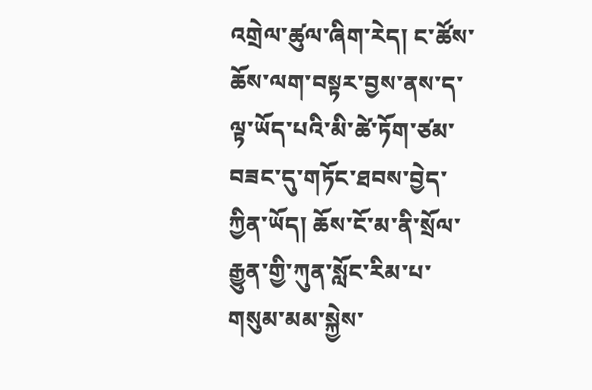འགྲེལ་ཚུལ་ཞིག་རེད། ང་ཚོས་ཆོས་ལག་བསྟར་བྱས་ནས་ད་ལྟ་ཡོད་པའི་མི་ཚེ་ཏོག་ཙམ་བཟང་དུ་གཏོང་ཐབས་བྱེད་ཀྱིན་ཡོད། ཆོས་ངོ་མ་ནི་སྲོལ་རྒྱུན་གྱི་ཀུན་སློང་རིམ་པ་གསུམ་མམ་སྐྱེས་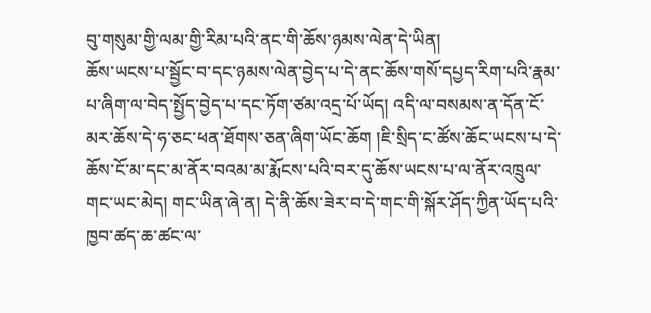བུ་གསུམ་གྱི་ལམ་གྱི་རིམ་པའི་ནང་གི་ཆོས་ཉམས་ལེན་དེ་ཡིན།
ཆོས་ཡངས་པ་སྦྱོང་བ་དང་ཉམས་ལེན་བྱེད་པ་དེ་ནང་ཆོས་གསོ་དཔྱད་རིག་པའི་རྣམ་པ་ཞིག་ལ་བེད་སྤྱོད་བྱེད་པ་དང་ཏོག་ཙམ་འདྲ་པོ་ཡོད། འདི་ལ་བསམས་ན་དོན་ངོ་མར་ཆོས་དེ་ཧ་ཅང་ཕན་ཐོགས་ཅན་ཞིག་ཡོང་ཆོག །ཇི་སྲིད་ང་ཚོས་ཆོང་ཡངས་པ་དེ་ཆོས་ངོ་མ་དང་མ་ནོར་བའམ་མ་རྨོངས་པའི་བར་དུ་ཆོས་ཡངས་པ་ལ་ནོར་འཁྲུལ་གང་ཡང་མེད། གང་ཡིན་ཞེ་ན། དེ་ནི་ཆོས་ཟེར་བ་དེ་གང་གི་སྐོར་ཤོད་ཀྱིན་ཡོད་པའི་ཁྱབ་ཚད་ཆ་ཚང་ལ་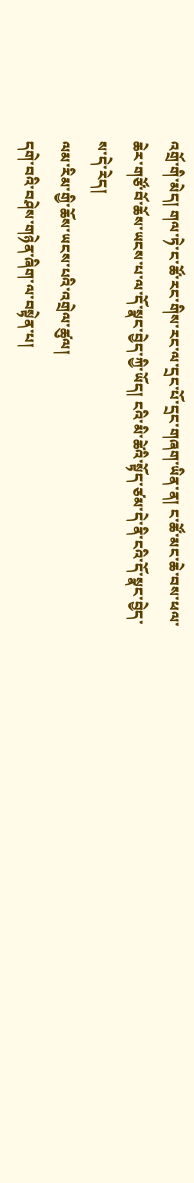འགྲོ་གི་མེད། གལ་ཏེ་ང་ཚོ་རང་གིས་རང་ལ་དྲང་པོ་དྲང་གཞག་ཡིན་ན། ང་ཚོ་མང་ཆེ་བས་ཕལ་ཆེར་གཙོ་བོ་ཆོས་ཡངས་པ་ལ་དོ་སྣང་བྱེད་ཀྱི་ཡོད། ངའི་མི་ཚེའི་སྟོད་ཙམ་དེ་ནི་ངའི་དོ་སྣང་བྱེད་ས་དེ་རེད།
ལམ་རིམ་གྱི་ཆོས་ཡངས་པའི་འགྲེལ་ཚུལ།
དགེ་བའི་བཤེས་གཉེན་ཞིག་ལ་བསྟེན་པ།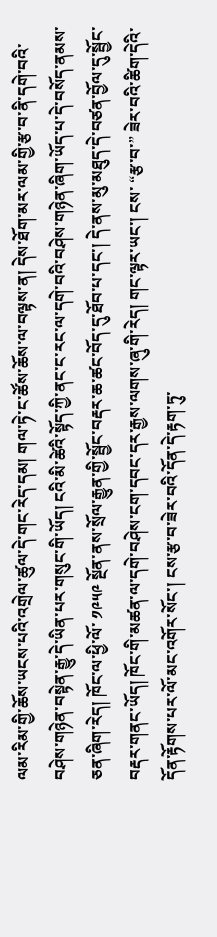ལམ་རིམ་གྱི་ཆོས་ཡངས་པའི་འགྲེལ་ཚུལ་དེ་གང་རེད་དམ། གལ་ཏེ་ང་ཚོས་ཆོས་ལ་བལྟས་ན། དེས་ཐོག་མར་ལམ་གྱི་རྩ་བ་ནི་དགེ་བའི་བཤེས་གཉེན་བསྟེན་རྒྱུ་དེ་ཡིན་པར་གསུང་གི་ཡོད། ངའི་མི་ཚེའི་སྟོད་ཀྱི་ནང་ང་རང་ལ་དགེ་བའི་བཤེས་གཉེན་ཞིག་ཡོད་པ་དེ་བསོད་ནམས་ཅན་ཞིག་རེད། ཁོང་ལ་ཕྱི་ལོ་ ༡༩༥༩ སྔོན་ནས་སྲོལ་རྒྱུན་གྱི་སྦྱོང་བརྡར་ཆ་ཚང་བོད་དུ་ཐོབ་པ་དང་། དེ་ནས་མུ་མཐུད་དེ་བཙན་བྱོལ་དུ་སྦྱོང་བརྡར་གནང་ཡོད། ཁོང་གི་མཚན་ལ་དགེ་བཤེས་ངག་དབང་དར་རྒྱས་ལགས་ཞུ་གི་རེད། གང་ལྟར་ཡང་། ངས་ “རྩ་བ་” ཟེར་བའི་ཚིག་དེའི་དོན་རྟོགས་པར་ལོ་མང་འགོར་སོང་། ངས་རྩ་བ་ཟེར་བའི་དོན་དེ་རྟག་ཏུ་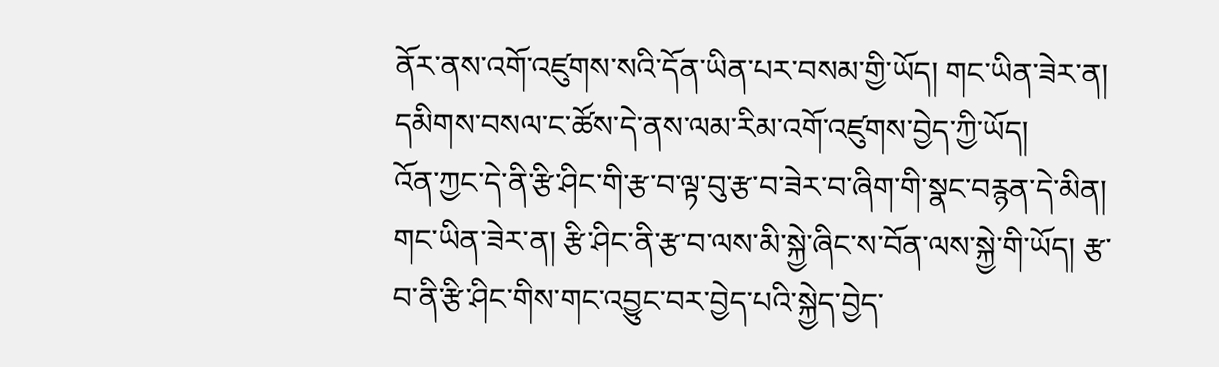ནོར་ནས་འགོ་འཛུགས་སའི་དོན་ཡིན་པར་བསམ་གྱི་ཡོད། གང་ཡིན་ཟེར་ན། དམིགས་བསལ་ང་ཚོས་དེ་ནས་ལམ་རིམ་འགོ་འཛུགས་བྱེད་ཀྱི་ཡོད།
འོན་ཀྱང་དེ་ནི་རྩི་ཤིང་གི་རྩ་བ་ལྟ་བུ་རྩ་བ་ཟེར་བ་ཞིག་གི་སྣང་བརྙན་དེ་མིན། གང་ཡིན་ཟེར་ན། རྩི་ཤིང་ནི་རྩ་བ་ལས་མི་སྐྱེ་ཞིང་ས་བོན་ལས་སྐྱེ་གི་ཡོད། རྩ་བ་ནི་རྩི་ཤིང་གིས་གང་འབྱུང་བར་བྱེད་པའི་སྐྱེད་བྱེད་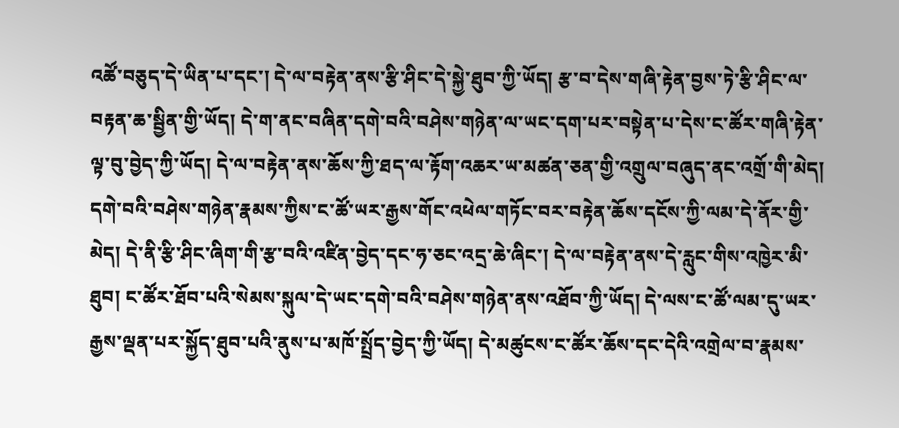འཚོ་བཅུད་དེ་ཡིན་པ་དང་། དེ་ལ་བརྟེན་ནས་རྩི་ཤིང་དེ་སྐྱེ་ཐུབ་ཀྱི་ཡོད། རྩ་བ་དེས་གཞི་རྟེན་བྱས་ཏེ་རྩི་ཤིང་ལ་བརྟན་ཆ་སྦྱིན་གྱི་ཡོད། དེ་ག་ནང་བཞིན་དགེ་བའི་བཤེས་གཉེན་ལ་ཡང་དག་པར་བསྟེན་པ་དེས་ང་ཚོར་གཞི་རྟེན་ལྟ་བུ་བྱེད་ཀྱི་ཡོད། དེ་ལ་བརྟེན་ནས་ཆོས་ཀྱི་ཐད་ལ་རྟོག་འཆར་ཡ་མཚན་ཅན་གྱི་འགྲུལ་བཞུད་ནང་འགྲོ་གི་མེད། དགེ་བའི་བཤེས་གཉེན་རྣམས་ཀྱིས་ང་ཚོ་ཡར་རྒྱས་གོང་འཕེལ་གཏོང་བར་བརྟེན་ཆོས་དངོས་ཀྱི་ལམ་དེ་ནོར་གྱི་མེད། དེ་ནི་རྩི་ཤིང་ཞིག་གི་རྩ་བའི་འཛིན་བྱེད་དང་ཧ་ཅང་འདྲ་ཆེ་ཞིང་། དེ་ལ་བརྟེན་ནས་དེ་རླུང་གིས་འཁྱེར་མི་ཐུབ། ང་ཚོར་ཐོབ་པའི་སེམས་སྐུལ་དེ་ཡང་དགེ་བའི་བཤེས་གཉེན་ནས་འཐོབ་ཀྱི་ཡོད། དེ་ལས་ང་ཚོ་ལམ་དུ་ཡར་རྒྱས་ལྡན་པར་སྐྱོད་ཐུབ་པའི་ནུས་པ་མཁོ་སྤྲོད་བྱེད་ཀྱི་ཡོད། དེ་མཚུངས་ང་ཚོར་ཆོས་དང་དེའི་འགྲེལ་བ་རྣམས་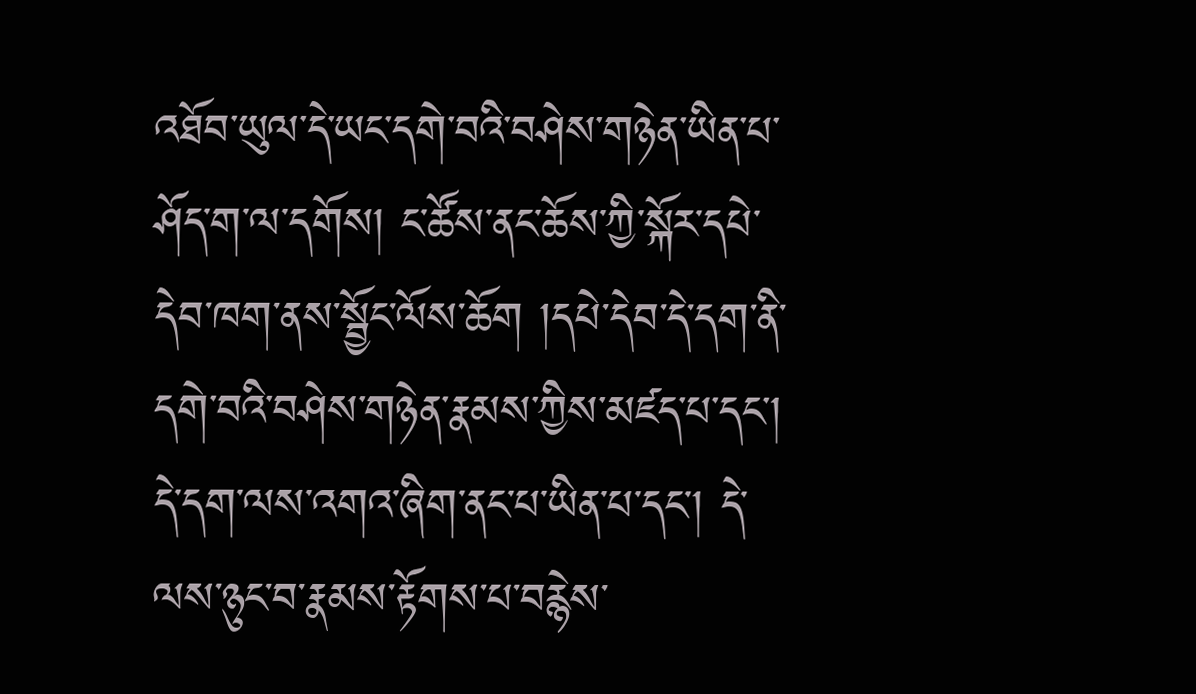འཐོབ་ཡུལ་དེ་ཡང་དགེ་བའི་བཤེས་གཉེན་ཡིན་པ་ཤོད་ག་ལ་དགོས། ང་ཚོས་ནང་ཆོས་ཀྱི་སྐོར་དཔེ་དེབ་ཁག་ནས་སྦྱོང་ལོས་ཆོག །དཔེ་དེབ་དེ་དག་ནི་དགེ་བའི་བཤེས་གཉེན་རྣམས་ཀྱིས་མཛད་པ་དང་། དེ་དག་ལས་འགའ་ཞིག་ནང་པ་ཡིན་པ་དང་། དེ་ལས་ཉུང་བ་རྣམས་རྟོགས་པ་བརྙེས་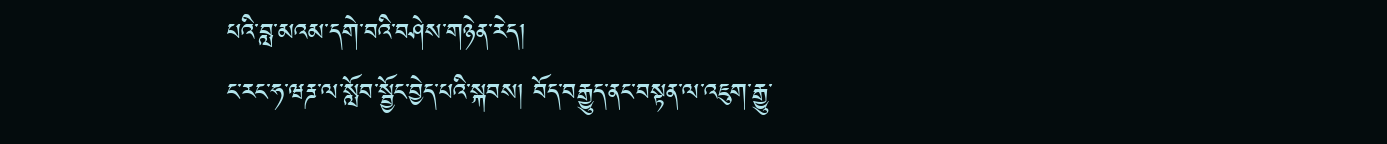པའི་བླ་མའམ་དགེ་བའི་བཤེས་གཉེན་རེད།
ང་རང་ཧ་ཝརྜ་ལ་སློབ་སྦྱོང་བྱེད་པའི་སྐབས། བོད་བརྒྱུད་ནང་བསྟན་ལ་འཇུག་རྒྱུ་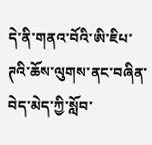དེ་ནི་གནའ་བོའི་ཨི་ཇིཔ་ཊའི་ཆོས་ལུགས་ནང་བཞིན་བེད་མེད་ཀྱི་སློབ་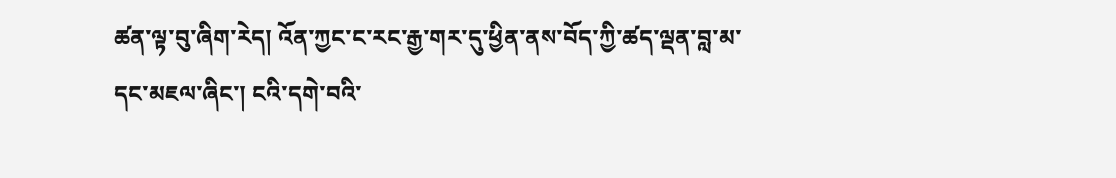ཚན་ལྟ་བུ་ཞིག་རེད། འོན་ཀྱང་ང་རང་རྒྱ་གར་དུ་ཕྱིན་ནས་བོད་ཀྱི་ཚད་ལྡན་བླ་མ་དང་མཇལ་ཞིང་། ངའི་དགེ་བའི་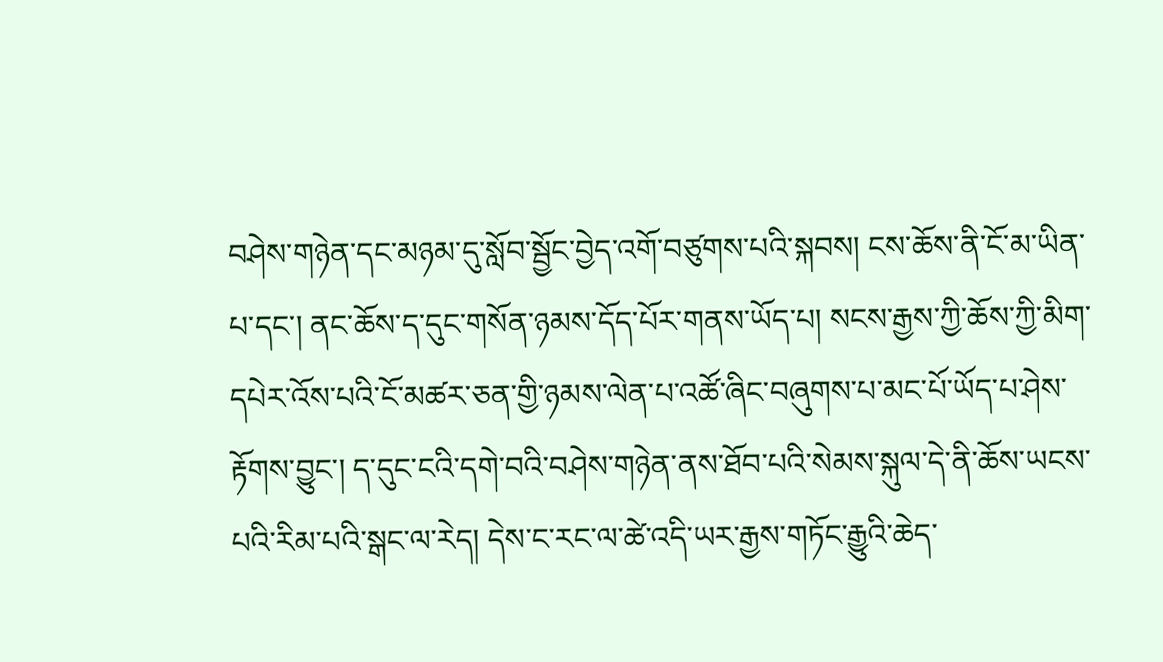བཤེས་གཉེན་དང་མཉམ་དུ་སློབ་སྦྱོང་བྱེད་འགོ་བཙུགས་པའི་སྐབས། ངས་ཆོས་ནི་ངོ་མ་ཡིན་པ་དང་། ནང་ཆོས་ད་དུང་གསོན་ཉམས་དོད་པོར་གནས་ཡོད་པ། སངས་རྒྱས་ཀྱི་ཆོས་ཀྱི་མིག་དཔེར་འོས་པའི་ངོ་མཚར་ཅན་གྱི་ཉམས་ལེན་པ་འཚོ་ཞིང་བཞུགས་པ་མང་པོ་ཡོད་པ་ཤེས་རྟོགས་བྱུང་། ད་དུང་ངའི་དགེ་བའི་བཤེས་གཉེན་ནས་ཐོབ་པའི་སེམས་སྐུལ་དེ་ནི་ཆོས་ཡངས་པའི་རིམ་པའི་སྒང་ལ་རེད། དེས་ང་རང་ལ་ཚེ་འདི་ཡར་རྒྱས་གཏོང་རྒྱུའི་ཆེད་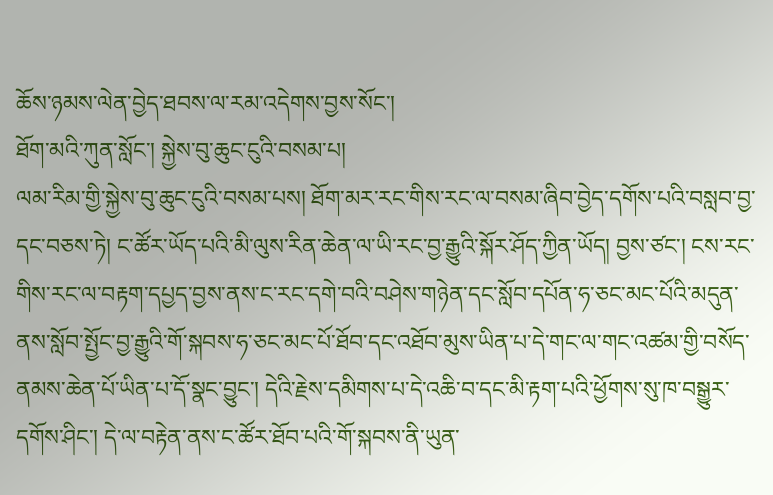ཆོས་ཉམས་ལེན་བྱེད་ཐབས་ལ་རམ་འདེགས་བྱས་སོང་།
ཐོག་མའི་ཀུན་སློང་། སྐྱེས་བུ་ཆུང་ངུའི་བསམ་པ།
ལམ་རིམ་གྱི་སྐྱེས་བུ་ཆུང་ངུའི་བསམ་པས། ཐོག་མར་རང་གིས་རང་ལ་བསམ་ཞིབ་བྱེད་དགོས་པའི་བསླབ་བྱ་དང་བཅས་ཏེ། ང་ཚོར་ཡོད་པའི་མི་ལུས་རིན་ཆེན་ལ་ཡི་རང་བྱ་རྒྱུའི་སྐོར་ཤོད་ཀྱིན་ཡོད། བྱས་ཙང་། ངས་རང་གིས་རང་ལ་བརྟག་དཔྱད་བྱས་ནས་ང་རང་དགེ་བའི་བཤེས་གཉེན་དང་སློབ་དཔོན་ཧ་ཅང་མང་པོའི་མདུན་ནས་སློབ་སྤྱོང་བྱ་རྒྱུའི་གོ་སྐབས་ཧ་ཅང་མང་པོ་ཐོབ་དང་འཐོབ་མུས་ཡིན་པ་དེ་གང་ལ་གང་འཚམ་གྱི་བསོད་ནམས་ཆེན་པོ་ཡིན་པ་དོ་སྣང་བྱུང་། དེའི་རྗེས་དམིགས་པ་དེ་འཆི་བ་དང་མི་རྟག་པའི་ཕྱོགས་སུ་ཁ་བསྒྱུར་དགོས་ཤིང་། དེ་ལ་བརྟེན་ནས་ང་ཚོར་ཐོབ་པའི་གོ་སྐབས་ནི་ཡུན་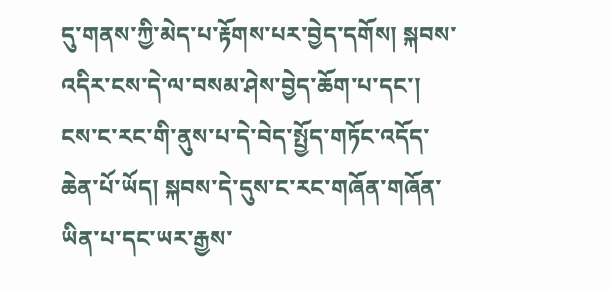དུ་གནས་ཀྱི་མེད་པ་རྟོགས་པར་བྱེད་དགོས། སྐབས་འདིར་ངས་དེ་ལ་བསམ་ཤེས་བྱེད་ཆོག་པ་དང་། ངས་ང་རང་གི་ནུས་པ་དེ་བེད་སྤྱོད་གཏོང་འདོད་ཆེན་པོ་ཡོད། སྐབས་དེ་དུས་ང་རང་གཞོན་གཞོན་ཡིན་པ་དང་ཡར་རྒྱས་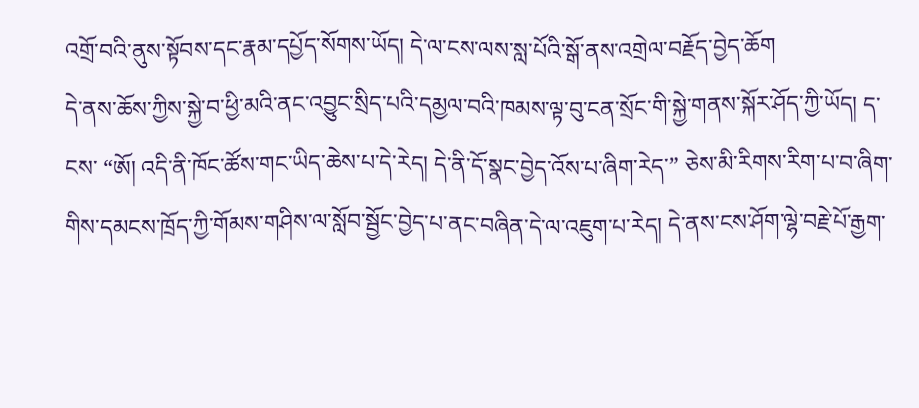འགྲོ་བའི་ནུས་སྟོབས་དང་རྣམ་དཔྱོད་སོགས་ཡོད། དེ་ལ་ངས་ལས་སླ་པོའི་སྒོ་ནས་འགྲེལ་བརྗོད་བྱེད་ཆོག
དེ་ནས་ཆོས་ཀྱིས་སྐྱེ་བ་ཕྱི་མའི་ནང་འབྱུང་སྲིད་པའི་དམྱལ་བའི་ཁམས་ལྟ་བུ་ངན་སྲོང་གི་སྐྱེ་གནས་སྐོར་ཤོད་ཀྱི་ཡོད། ད་ངས་ “ཨོ། འདི་ནི་ཁོང་ཚོས་གང་ཡིད་ཆེས་པ་དེ་རེད། དེ་ནི་དོ་སྣང་བྱེད་འོས་པ་ཞིག་རེད་” ཅེས་མི་རིགས་རིག་པ་བ་ཞིག་གིས་དམངས་ཁྲོད་ཀྱི་གོམས་གཤིས་ལ་སློབ་སྦྱོང་བྱེད་པ་ནང་བཞིན་དེ་ལ་འཇུག་པ་རེད། དེ་ནས་ངས་ཤོག་ལྷེ་བརྗེ་པོ་རྒྱག་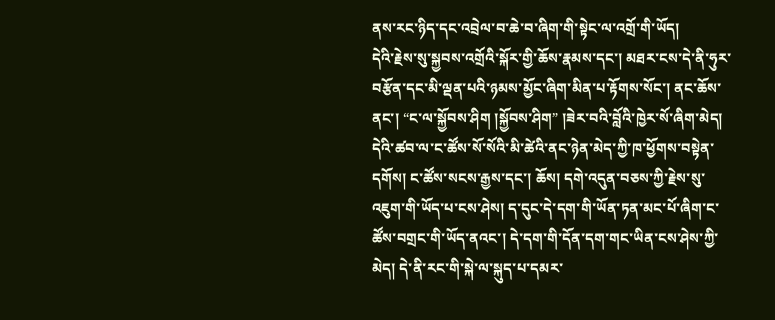ནས་རང་ཉིད་དང་འབྲེལ་བ་ཆེ་བ་ཞིག་གི་སྟེང་ལ་འགྲོ་གི་ཡོད།
དེའི་རྗེས་སུ་སྐྱབས་འགྲོའི་སྐོར་གྱི་ཆོས་རྣམས་དང་། མཐར་ངས་དེ་ནི་ཧུར་བརྩོན་དང་མི་ལྡན་པའི་ཉམས་མྱོང་ཞིག་མིན་པ་རྟོགས་སོང་། ནང་ཆོས་ནང་། “ང་ལ་སྐྱོབས་ཤིག །སྐྱོབས་ཤིག” །ཟེར་བའི་བློའི་ཁྱེར་སོ་ཞིག་མེད། དེའི་ཚབ་ལ་ང་ཚོས་སོ་སོའི་མི་ཚེའི་ནང་ཉེན་མེད་ཀྱི་ཁ་ཕྱོགས་བསྟེན་དགོས། ང་ཚོས་སངས་རྒྱས་དང་། ཆོས། དགེ་འདུན་བཅས་ཀྱི་རྗེས་སུ་འཇུག་གི་ཡོད་པ་ངས་ཤེས། ད་དུང་དེ་དག་གི་ཡོན་ཏན་མང་པོ་ཞིག་ང་ཚོས་བགྲང་གི་ཡོད་ནའང་། དེ་དག་གི་དོན་དག་གང་ཡིན་ངས་ཤེས་ཀྱི་མེད། དེ་ནི་རང་གི་སྐེ་ལ་སྐུད་པ་དམར་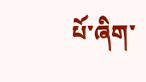པོ་ཞིག་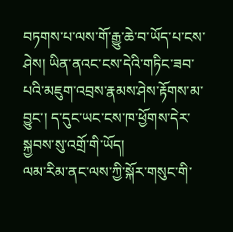བཏགས་པ་ལས་གོ་རྒྱུ་ཆེ་བ་ཡོད་པ་ངས་ཤེས། ཡིན་ནའང་ངས་དེའི་གཏིང་ཟབ་པའི་མཇུག་འབྲས་རྣམས་ཤེས་རྟོགས་མ་བྱུང་། ད་དུང་ཡང་ངས་ཁ་ཕྱོགས་དེར་སྐྱབས་སུ་འགྲོ་གི་ཡོད།
ལམ་རིམ་ནང་ལས་ཀྱི་སྐོར་གསུང་གི་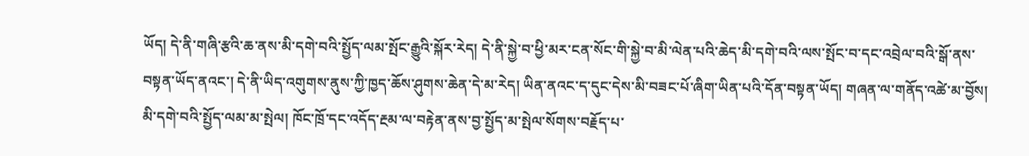ཡོད། དེ་ནི་གཞི་རྩའི་ཆ་ནས་མི་དགེ་བའི་སྤྱོད་ལམ་སྤོང་རྒྱུའི་སྐོར་རེད། དེ་ནི་སྐྱེ་བ་ཕྱི་མར་ངན་སོང་གི་སྐྱེ་བ་མི་ལེན་པའི་ཆེད་མི་དགེ་བའི་ལས་སྤོང་བ་དང་འབྲེལ་བའི་སྒོ་ནས་བསྟན་ཡོད་ནའང་། དེ་ནི་ཡིད་འགུགས་ནུས་ཀྱི་ཁྱད་ཆོས་ཤུགས་ཆེན་དེ་མ་རེད། ཡིན་ནའང་ད་དུང་དེས་མི་བཟང་པོ་ཞིག་ཡིན་པའི་དོན་བསྟན་ཡོད། གཞན་ལ་གནོད་འཚེ་མ་བྱོས། མི་དགེ་བའི་སྤྱོད་ལམ་མ་སྤེལ། ཁོང་ཁྲོ་དང་འདོད་རྔམ་ལ་བརྟེན་ནས་བྱ་སྤྱོད་མ་སྤེལ་སོགས་བརྗོད་པ་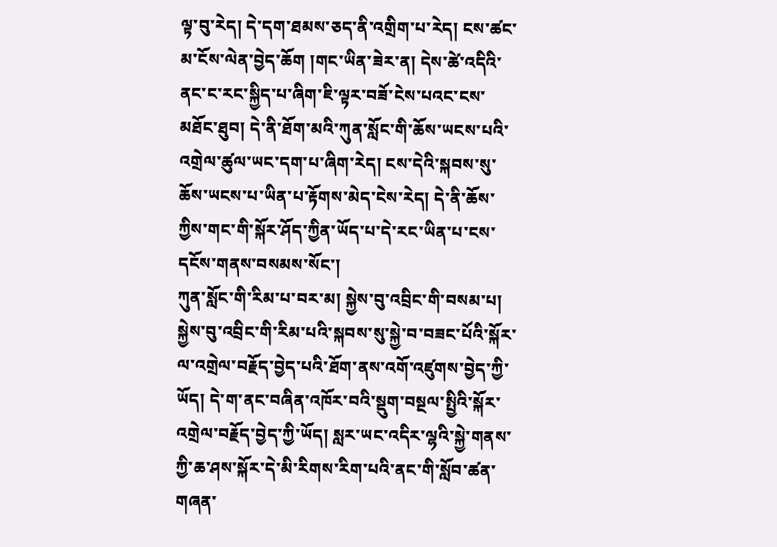ལྟ་བུ་རེད། དེ་དག་ཐམས་ཅད་ནི་འགྲིག་པ་རེད། ངས་ཚང་མ་ངོས་ལེན་བྱེད་ཆོག །གང་ཡིན་ཟེར་ན། དེས་ཚེ་འདིའི་ནང་ང་རང་སྐྱིད་པ་ཞིག་ཇི་ལྟར་བཟོ་ངེས་པའང་ངས་མཐོང་ཐུབ། དེ་ནི་ཐོག་མའི་ཀུན་སློང་གི་ཆོས་ཡངས་པའི་འགྲེལ་ཚུལ་ཡང་དག་པ་ཞིག་རེད། ངས་དེའི་སྐབས་སུ་ཆོས་ཡངས་པ་ཡིན་པ་རྟོགས་མེད་ངེས་རེད། དེ་ནི་ཆོས་ཀྱིས་གང་གི་སྐོར་ཤོད་ཀྱིན་ཡོད་པ་དེ་རང་ཡིན་པ་ངས་དངོས་གནས་བསམས་སོང་།
ཀུན་སློང་གི་རིམ་པ་བར་མ། སྐྱེས་བུ་འབྲིང་གི་བསམ་པ།
སྐྱེས་བུ་འབྲིང་གི་རིམ་པའི་སྐབས་སུ་སྐྱེ་བ་བཟང་པོའི་སྐོར་ལ་འགྲེལ་བརྗོད་བྱེད་པའི་ཐོག་ནས་འགོ་འཛུགས་བྱེད་ཀྱི་ཡོད། དེ་ག་ནང་བཞིན་འཁོར་བའི་སྡུག་བསྔལ་སྤྱིའི་སྐོར་འགྲེལ་བརྗོད་བྱེད་ཀྱི་ཡོད། སླར་ཡང་འདིར་ལྷའི་སྐྱེ་གནས་ཀྱི་ཆ་ཤས་སྐོར་དེ་མི་རིགས་རིག་པའི་ནང་གི་སློབ་ཚན་གཞན་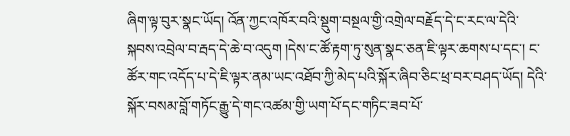ཞིག་ལྟ་བུར་སྣང་ཡོད། འོན་ཀྱང་འཁོར་བའི་སྡུག་བསྔལ་གྱི་འགྲེལ་བརྗོད་དེ་ང་རང་ལ་དེའི་སྐབས་འབྲེལ་བ་རྦད་དེ་ཆེ་བ་འདུག །དེས་ང་ཚོ་རྟག་ཏུ་སུན་སྣང་ཅན་ཇི་ལྟར་ཆགས་པ་དང་། ང་ཚོར་གང་འདོད་པ་དེ་ཇི་ལྟར་ནམ་ཡང་འཐོབ་ཀྱི་མེད་པའི་སྐོར་ཞིབ་ཅིང་ཕྲ་བར་བཤད་ཡོད། དེའི་སྐོར་བསམ་བློ་གཏོང་རྒྱུ་དེ་གང་འཚམ་གྱི་ཡག་པོ་དང་གཏིང་ཟབ་པོ་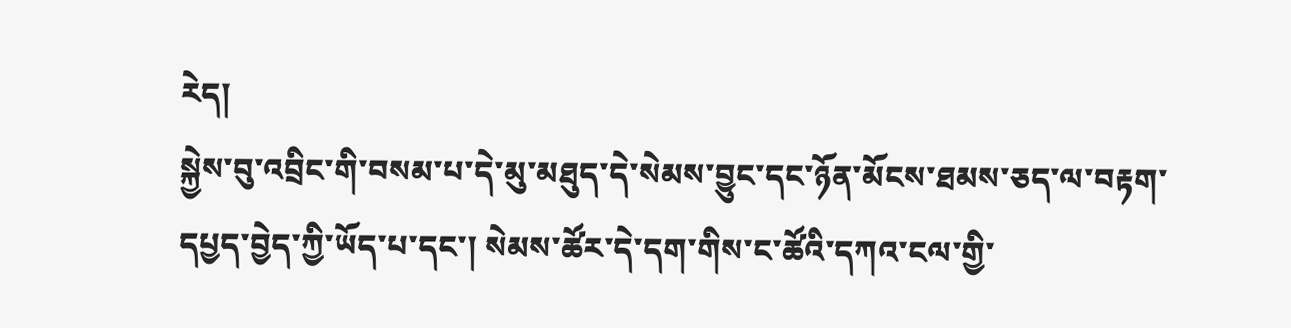རེད།
སྐྱེས་བུ་འབྲིང་གི་བསམ་པ་དེ་མུ་མཐུད་དེ་སེམས་བྱུང་དང་ཉོན་མོངས་ཐམས་ཅད་ལ་བརྟག་དཔྱད་བྱེད་ཀྱི་ཡོད་པ་དང་། སེམས་ཚོར་དེ་དག་གིས་ང་ཚོའི་དཀའ་ངལ་གྱི་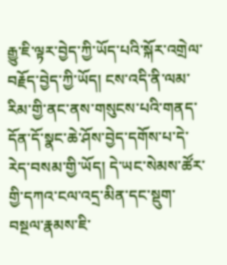རྒྱུ་ཇི་ལྟར་བྱེད་ཀྱི་ཡོད་པའི་སྐོར་འགྲེལ་བརྗོད་བྱེད་ཀྱི་ཡོད། ངས་འདི་ནི་ལམ་རིམ་གྱི་ནང་ནས་གསུངས་པའི་གནད་དོན་དོ་སྣང་ཆེ་ཤོས་བྱེད་དགོས་པ་དེ་རེད་བསམ་གྱི་ཡོད། དེ་ཡང་སེམས་ཚོར་གྱི་དཀའ་ངལ་འདྲ་མིན་དང་སྡུག་བསྔལ་རྣམས་ཇི་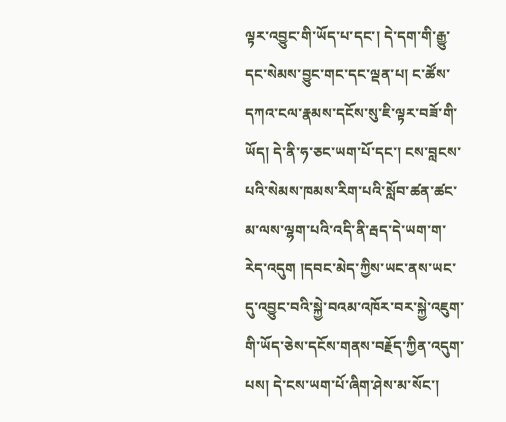ལྟར་འབྱུང་གི་ཡོད་པ་དང་། དེ་དག་གི་རྒྱུ་དང་སེམས་བྱུང་གང་དང་ལྡན་པ། ང་ཚོས་དཀའ་ངལ་རྣམས་དངོས་སུ་ཇི་ལྟར་བཟོ་གི་ཡོད། དེ་ནི་ཧ་ཅང་ཡག་པོ་དང་། ངས་བླངས་པའི་སེམས་ཁམས་རིག་པའི་སློབ་ཚན་ཚང་མ་ལས་ལྷག་པའི་འདི་ནི་རྦད་དེ་ཡག་ག་རེད་འདུག །དབང་མེད་ཀྱིས་ཡང་ནས་ཡང་དུ་འབྱུང་བའི་སྐྱེ་བའམ་འཁོར་བར་སྐྱེ་འཇུག་གི་ཡོད་ཅེས་དངོས་གནས་བརྗོད་ཀྱིན་འདུག་པས། དེ་ངས་ཡག་པོ་ཞིག་ཤེས་མ་སོང་།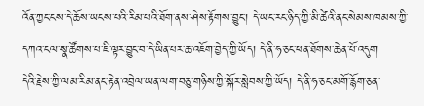འོན་ཀྱང་ངས་དེ་ཆོས་ཡངས་པའི་རིམ་པའི་ཐོག་ནས་ཤེས་རྟོགས་བྱུང་། དེ་ཡང་རང་ཉིད་ཀྱི་མི་ཚེའི་ནང་སེམས་ཁམས་ཀྱི་དཀའ་ངལ་སྣ་ཚོགས་པ་ཇི་ལྟར་བྱུང་བ་དེ་ཡིན་པར་ཆ་འཇོག་བྱེད་ཀྱི་ཡོད། དེ་ནི་ཧ་ཅང་ཕན་ཐོགས་ཆེན་པོ་འདུག
དེའི་རྗེས་ཀྱི་ལམ་རིམ་ནང་རྟེན་འབྲེལ་ཡན་ལག་བཅུ་གཉིས་ཀྱི་སྐོར་སླེབས་ཀྱི་ཡོད། དེ་ནི་ཧ་ཅང་མགོ་རྙོག་ཅན་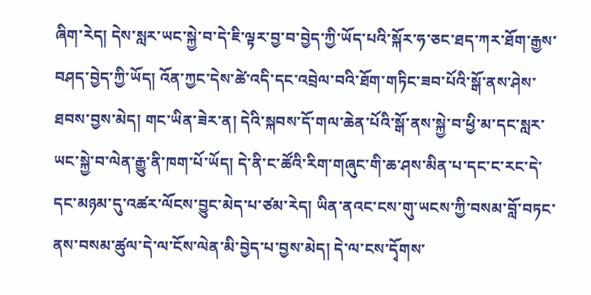ཞིག་རེད། དེས་སླར་ཡང་སྐྱེ་བ་དེ་ཇི་ལྟར་བྱ་བ་བྱེད་ཀྱི་ཡོད་པའི་སྐོར་ཧ་ཅང་ཐད་ཀར་ཐོག་རྒྱས་བཤད་བྱེད་ཀྱི་ཡོད། འོན་ཀྱང་དེས་ཚེ་འདི་དང་འབྲེལ་བའི་ཐོག་གཏིང་ཟབ་པོའི་སྒོ་ནས་ཤེས་ཐབས་བྱས་མེད། གང་ཡིན་ཟེར་ན། དེའི་སྐབས་དོ་གལ་ཆེན་པོའི་སྒོ་ནས་སྐྱེ་བ་ཕྱི་མ་དང་སླར་ཡང་སྐྱེ་བ་ལེན་རྒྱུ་ནི་ཁག་པོ་ཡོད། དེ་ནི་ང་ཚོའི་རིག་གཞུང་གི་ཆ་ཤས་མིན་པ་དང་ང་རང་དེ་དང་མཉམ་དུ་འཚར་ལོངས་བྱུང་མེད་པ་ཙམ་རེད། ཡིན་ནའང་ངས་གུ་ཡངས་ཀྱི་བསམ་བློ་བཏང་ནས་བསམ་ཚུལ་དེ་ལ་ངོས་ལེན་མི་བྱེད་པ་བྱས་མེད། དེ་ལ་ངས་དྭོགས་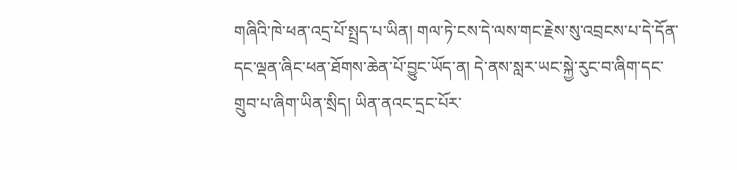གཞིའི་ཁེ་ཕན་འདྲ་པོ་སྤྲད་པ་ཡིན། གལ་ཏེ་ངས་དེ་ལས་གང་རྗེས་སུ་འབྲངས་པ་དེ་དོན་དང་ལྡན་ཞིང་ཕན་ཐོགས་ཆེན་པོ་བྱུང་ཡོད་ན། དེ་ནས་སླར་ཡང་སྐྱེ་རུང་བ་ཞིག་དང་གྲུབ་པ་ཞིག་ཡིན་སྲིད། ཡིན་ནའང་དྲང་པོར་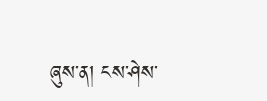ཞུས་ན། ངས་ཤེས་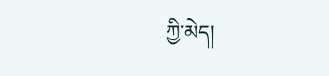ཀྱི་མེད།